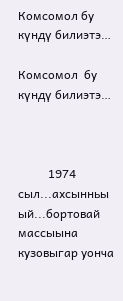Комсомол бу күндү билиэтэ…

Комсомол  бу күндү билиэтэ…



          1974 сыл...ахсынньы ый...бортовай массыына кузовыгар уонча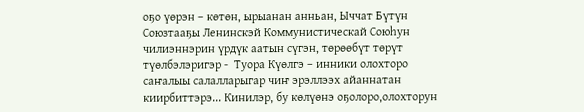оҕо үөрэн – көтөн, ырыанан анньан, Ыччат Бүтүн Союзтааҕы Ленинскэй Коммунистическай Союһун чилиэннэрин үрдүк аатын сүгэн, төрөөбүт төрүт түөлбэлэригэр -  Туора Күөлгэ – инники олохторо саҥалыы салалларыгар чиҥ эрэллээх айаннатан киирбиттэрэ... Кинилэр, бу көлүөнэ оҕолоро,олохторун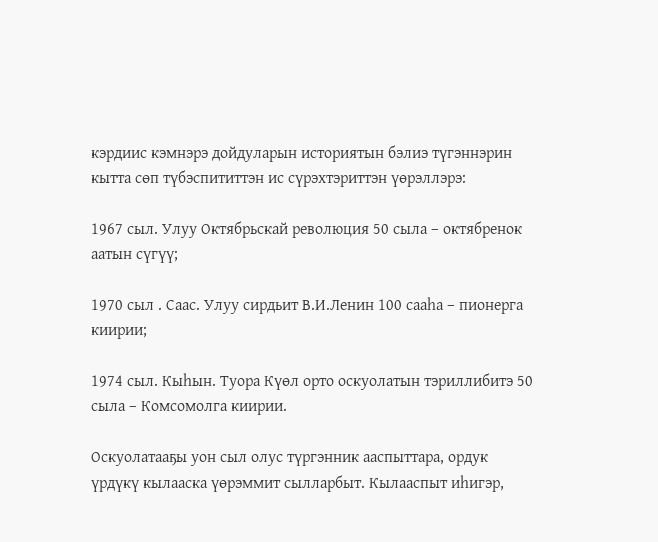кэрдиис кэмнэрэ дойдуларын историятын бэлиэ түгэннэрин кытта сөп түбэспититтэн ис сүрэхтэриттэн үөрэллэрэ:

1967 сыл. Улуу Октябрьскай революция 50 сыла – октябренок аатын сүгүү;

1970 сыл . Саас. Улуу сирдьит В.И.Ленин 100 сааһа – пионерга киирии;

1974 сыл. Кыһын. Туора Күөл орто оскуолатын тэриллибитэ 50 сыла – Комсомолга киирии.

Оскуолатааҕы уон сыл олус түргэнник ааспыттара, ордук үрдүкү кылааска үөрэммит сылларбыт. Кылааспыт иһигэр,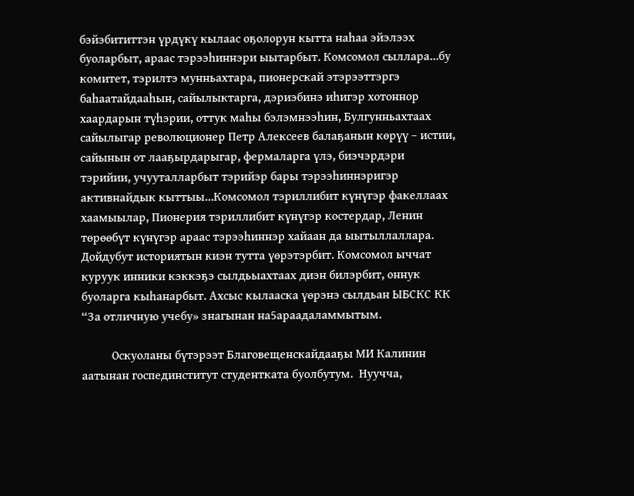бэйэбититтэн үрдүкү кылаас оҕолорун кытта наһаа эйэлээх буоларбыт, араас тэрээһиннэри ыытарбыт. Комсомол сыллара...бу комитет, тэрилтэ мунньахтара, пионерскай этэрээттэргэ баһаатайдааһын, сайылыктарга, дэриэбинэ иһигэр хотоннор хаардарын түһэрии, оттук маһы бэлэмнээһин, Булгунньахтаах сайылыгар революционер Петр Алексеев балаҕанын көрүү – истии, сайынын от лааҕырдарыгар, фермаларга үлэ, биэчэрдэри тэрийии, учууталларбыт тэрийэр бары тэрээһиннэригэр активнайдык кыттыы...Комсомол тэриллибит күнүгэр факеллаах хаамыылар, Пионерия тэриллибит күнүгэр костердар, Ленин төрөөбүт күнүгэр араас тэрээһиннэр хайаан да ыытыллаллара. Дойдубут историятын киэн тутта үөрэтэрбит. Комсомол ыччат куруук инники кэккэҕэ сылдьыахтаах диэн билэрбит, оннук буоларга кыһанарбыт. Ахсыс кылааска үөрэнэ сылдьан ЫБСКС КК “За отличную учебу» знагынан на5араадаламмытым.

          Оскуоланы бүтэрээт Благовещенскайдааҕы МИ Калинин аатынан госпединститут студентката буолбутум.  Нуучча,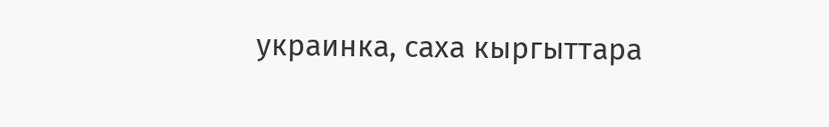украинка, саха кыргыттара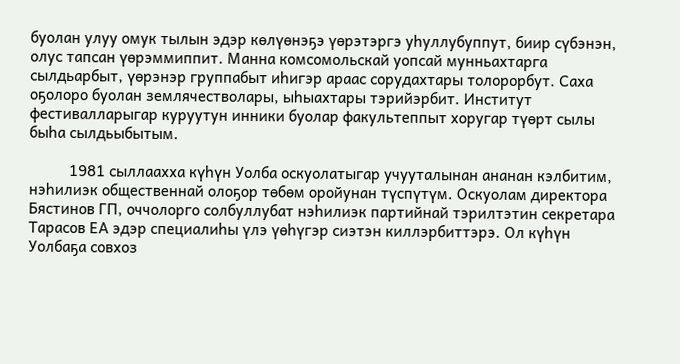буолан улуу омук тылын эдэр көлүөнэҕэ үөрэтэргэ уһуллубуппут, биир сүбэнэн, олус тапсан үөрэммиппит. Манна комсомольскай уопсай мунньахтарга сылдьарбыт, үөрэнэр группабыт иһигэр араас сорудахтары толорорбут. Саха оҕолоро буолан землячестволары, ыһыахтары тэрийэрбит. Институт фестивалларыгар куруутун инники буолар факультеппыт хоругар түөрт сылы быһа сылдьыбытым.

          1981 сыллаахха күһүн Уолба оскуолатыгар учууталынан ананан кэлбитим, нэһилиэк общественнай олоҕор төбөм оройунан түспүтүм. Оскуолам директора Бястинов ГП, оччолорго солбуллубат нэһилиэк партийнай тэрилтэтин секретара Тарасов ЕА эдэр специалиһы үлэ үөһүгэр сиэтэн киллэрбиттэрэ. Ол күһүн Уолбаҕа совхоз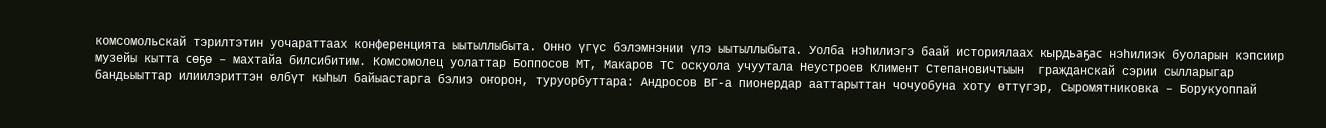комсомольскай тэрилтэтин уочараттаах конференцията ыытыллыбыта. Онно үгүс бэлэмнэнии үлэ ыытыллыбыта. Уолба нэһилиэгэ баай историялаах кырдьаҕас нэһилиэк буоларын кэпсиир музейы кытта сөҕө – махтайа билсибитим. Комсомолец уолаттар Боппосов МТ, Макаров ТС оскуола учуутала Неустроев Климент Степановичтыын  гражданскай сэрии сылларыгар бандьыыттар илиилэриттэн өлбүт кыһыл байыастарга бэлиэ оҥорон, туруорбуттара: Андросов ВГ-а пионердар ааттарыттан чочуобуна хоту өттүгэр, Сыромятниковка – Борукуоппай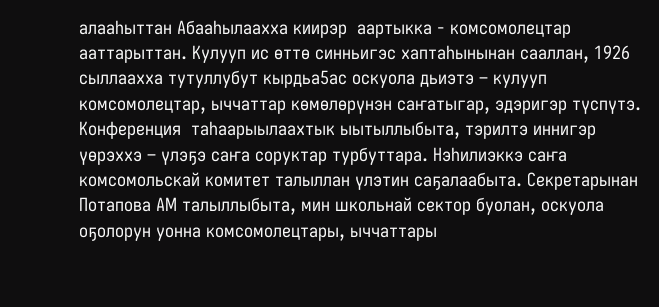алааһыттан Абааһылаахха киирэр  аартыкка - комсомолецтар ааттарыттан. Кулууп ис өттө синньигэс хаптаһынынан сааллан, 1926 сыллаахха тутуллубут кырдьа5ас оскуола дьиэтэ – кулууп комсомолецтар, ыччаттар көмөлөрүнэн саҥатыгар, эдэригэр түспүтэ. Конференция  таһаарыылаахтык ыытыллыбыта, тэрилтэ иннигэр үөрэххэ – үлэҕэ саҥа соруктар турбуттара. Нэһилиэккэ саҥа комсомольскай комитет талыллан үлэтин саҕалаабыта. Секретарынан Потапова АМ талыллыбыта, мин школьнай сектор буолан, оскуола оҕолорун уонна комсомолецтары, ыччаттары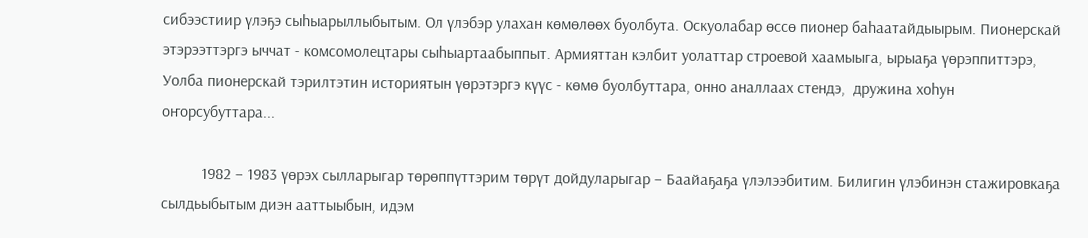сибээстиир үлэҕэ сыһыарыллыбытым. Ол үлэбэр улахан көмөлөөх буолбута. Оскуолабар өссө пионер баһаатайдыырым. Пионерскай этэрээттэргэ ыччат - комсомолецтары сыһыартаабыппыт. Армияттан кэлбит уолаттар строевой хаамыыга, ырыаҕа үөрэппиттэрэ, Уолба пионерскай тэрилтэтин историятын үөрэтэргэ күүс - көмө буолбуттара, онно аналлаах стендэ,  дружина хоһун оҥорсубуттара...

          1982 – 1983 үөрэх сылларыгар төрөппүттэрим төрүт дойдуларыгар – Баайаҕаҕа үлэлээбитим. Билигин үлэбинэн стажировкаҕа сылдьыбытым диэн ааттыыбын, идэм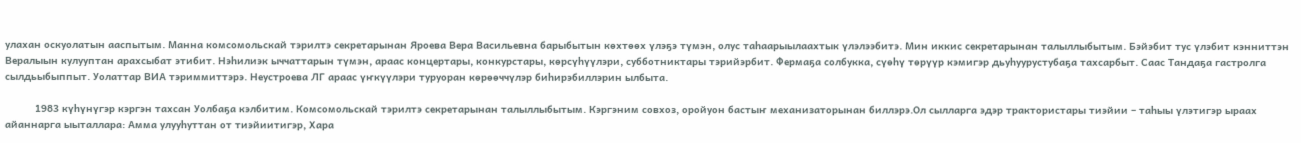улахан оскуолатын ааспытым. Манна комсомольскай тэрилтэ секретарынан Яроева Вера Васильевна барыбытын көхтөөх үлэҕэ түмэн, олус таһаарыылаахтык үлэлээбитэ. Мин иккис секретарынан талыллыбытым. Бэйэбит тус үлэбит кэнниттэн Вералыын кулууптан арахсыбат этибит. Нэһилиэк ыччаттарын түмэн, араас концертары, конкурстары, көрсүһүүлэри, субботниктары тэрийэрбит. Фермаҕа солбукка, сүөһү төрүүр кэмигэр дьуһуурустубаҕа тахсарбыт. Саас Тандаҕа гастролга сылдьыбыппыт. Уолаттар ВИА тэриммиттэрэ. Неустроева ЛГ араас үҥкүүлэри туруоран көрөөччүлэр биһирэбиллэрин ылбыта.

          1983 күһүнүгэр кэргэн тахсан Уолбаҕа кэлбитим. Комсомольскай тэрилтэ секретарынан талыллыбытым. Кэргэним совхоз, оройуон бастыҥ механизаторынан биллэрэ.Ол сылларга эдэр трактористары тиэйии – таһыы үлэтигэр ыраах айаннарга ыыталлара: Амма улууһуттан от тиэйиитигэр, Хара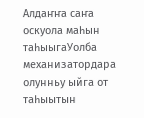Алдаҥҥа саҥа оскуола маһын таһыыгаУолба механизатордара олунньу ыйга от таһыытын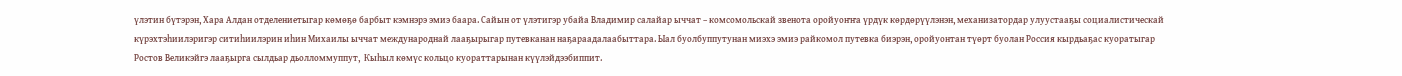үлэтин бүтэрэн, Хара Алдан отделениетыгар көмөҕө барбыт кэмнэрэ эмиэ баара. Сайын от үлэтигэр убайа Владимир салайар ыччат – комсомольскай звенота оройуоҥҥа үрдүк көрдөрүүлэнэн, механизатордар улуустааҕы социалистическай күрэхтэһиилэригэр ситиһиилэрин иһин Михаилы ыччат международнай лааҕырыгар путевканан наҕараадалаабыттара. Ыал буолбуппутунан миэхэ эмиэ райкомол путевка биэрэн, оройуонтан түөрт буолан Россия кырдьаҕас куоратыгар Ростов Великэйгэ лааҕырга сылдьар дьолломмуппут,  Кыһыл көмүс кольцо куораттарынан күүлэйдээбиппит.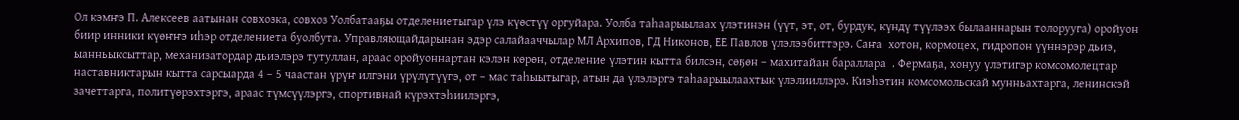Ол кэмҥэ П. Алексеев аатынан совхозка, совхоз Уолбатааҕы отделениетыгар үлэ күөстүү оргуйара. Уолба таһаарыылаах үлэтинэн (үүт, эт, от, бурдук, күндү түүлээх былааннарын толорууга) оройуон биир инники күөҥҥэ иһэр отделениета буолбута. Управляющайдарынан эдэр салайааччылар МЛ Архипов, ГД Никонов, ЕЕ Павлов үлэлээбиттэрэ. Саҥа  хотон, кормоцех, гидропон үүннэрэр дьиэ, ыанньыксыттар, механизатордар дьиэлэрэ тутуллан, араас оройуоннартан кэлэн көрөн, отделение үлэтин кытта билсэн, сөҕөн – махитайан бараллара  . Фермаҕа, хонуу үлэтигэр комсомолецтар наставниктарын кытта сарсыарда 4 – 5 чаастан үрүҥ илгэни үрүлүтүүгэ, от – мас таһыытыгар, атын да үлэлэргэ таһаарыылаахтык үлэлииллэрэ. Киэһэтин комсомольскай мунньахтарга, ленинскэй зачеттарга, политүөрэхтэргэ, араас түмсүүлэргэ, спортивнай күрэхтэһиилэргэ,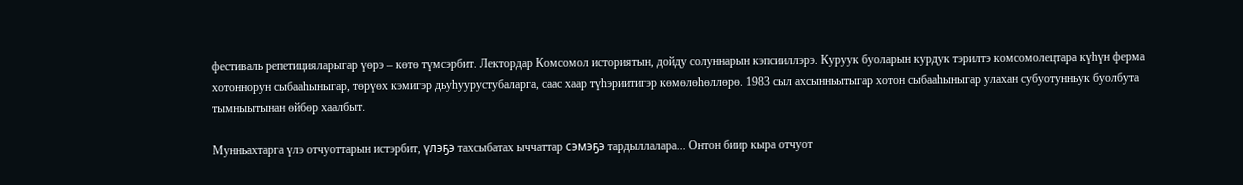фестиваль репетицияларыгар үөрэ – көтө түмсэрбит. Лектордар Комсомол историятын, дойду солуннарын кэпсииллэрэ. Куруук буоларын курдук тэрилтэ комсомолецтара күһүн ферма хотоннорун сыбааһыныгар, төрүөх кэмигэр дьуһуурустубаларга, саас хаар түһэриитигэр көмөлөһөллөрө. 1983 сыл ахсынньытыгар хотон сыбааһыныгар улахан субуотунньук буолбута тымныытынан өйбөр хаалбыт.

Мунньахтарга үлэ отчуоттарын истэрбит, үлэҕэ тахсыбатах ыччаттар сэмэҕэ тардыллалара... Онтон биир кыра отчуот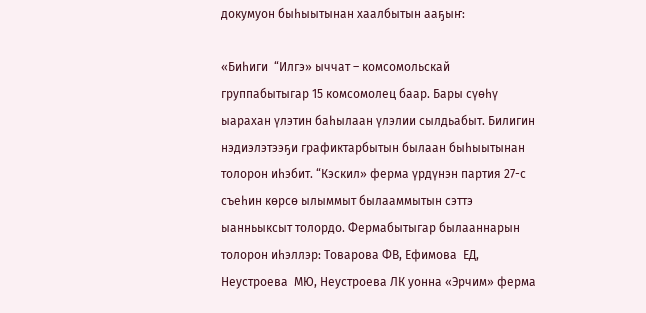докумуон быһыытынан хаалбытын ааҕыҥ:

«Биһиги  “Илгэ» ыччат – комсомольскай группабытыгар 15 комсомолец баар. Бары сүөһү ыарахан үлэтин баһылаан үлэлии сылдьабыт. Билигин нэдиэлэтээҕи графиктарбытын былаан быһыытынан толорон иһэбит. “Кэскил» ферма үрдүнэн партия 27-с съеһин көрсө ылыммыт былааммытын сэттэ ыанньыксыт толордо. Фермабытыгар былааннарын толорон иһэллэр: Товарова ФВ, Ефимова  ЕД, Неустроева  МЮ, Неустроева ЛК уонна «Эрчим» ферма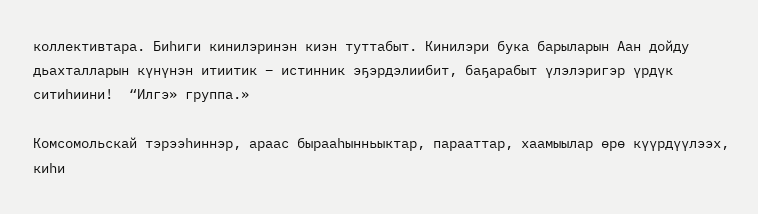коллективтара. Биһиги кинилэринэн киэн туттабыт. Кинилэри бука барыларын Аан дойду дьахталларын күнүнэн итиитик – истинник эҕэрдэлиибит, баҕарабыт үлэлэригэр үрдүк ситиһиини!  “Илгэ» группа.»

Комсомольскай тэрээһиннэр, араас бырааһынньыктар, парааттар, хаамыылар өрө күүрдүүлээх, киһи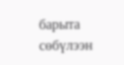барыта сөбүлээн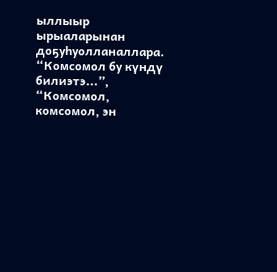ыллыыр ырыаларынан доҕуһуолланаллара. “Комсомол бу күндү билиэтэ...”, “Комсомол, комсомол, эн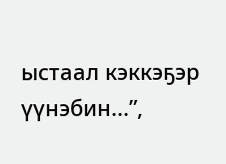ыстаал кэккэҕэр үүнэбин...”,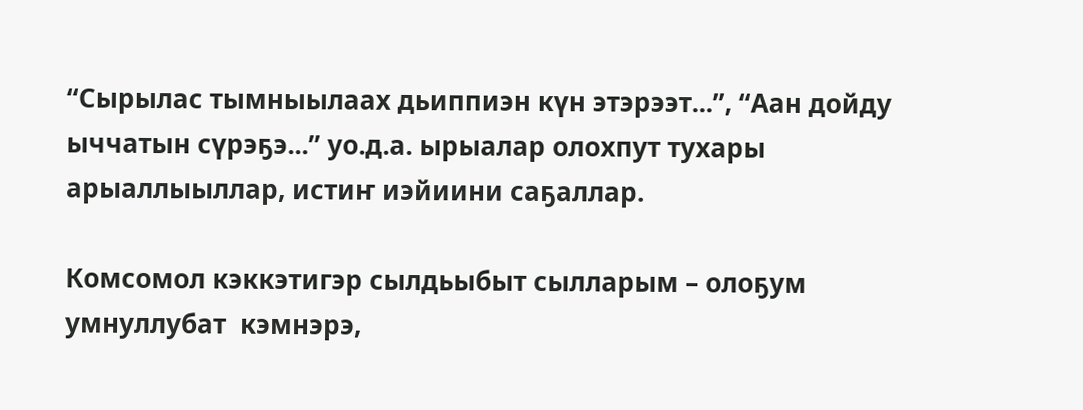“Сырылас тымныылаах дьиппиэн күн этэрээт...”, “Аан дойду ыччатын сүрэҕэ...” уо.д.а. ырыалар олохпут тухары арыаллыыллар, истиҥ иэйиини саҕаллар.

Комсомол кэккэтигэр сылдьыбыт сылларым – олоҕум умнуллубат  кэмнэрэ,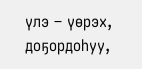үлэ – үөрэх, доҕордоһуу,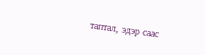таптал, эдэр саас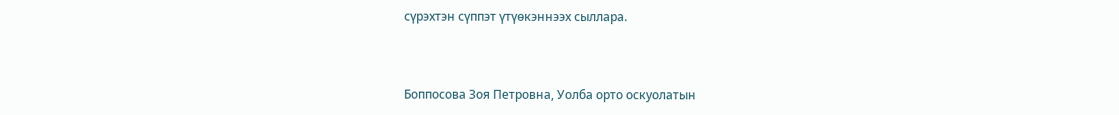сүрэхтэн сүппэт үтүөкэннээх сыллара.



Боппосова Зоя Петровна, Уолба орто оскуолатын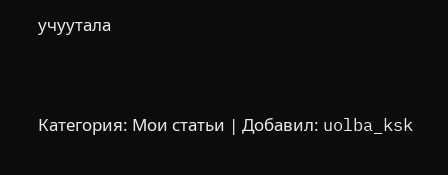учуутала



Категория: Мои статьи | Добавил: uolba_ksk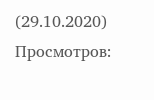(29.10.2020)
Просмотров: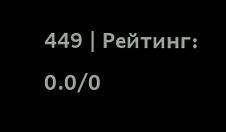449 | Рейтинг: 0.0/0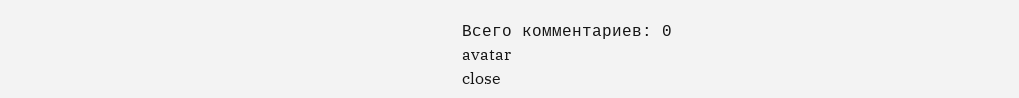Всего комментариев: 0
avatar
close